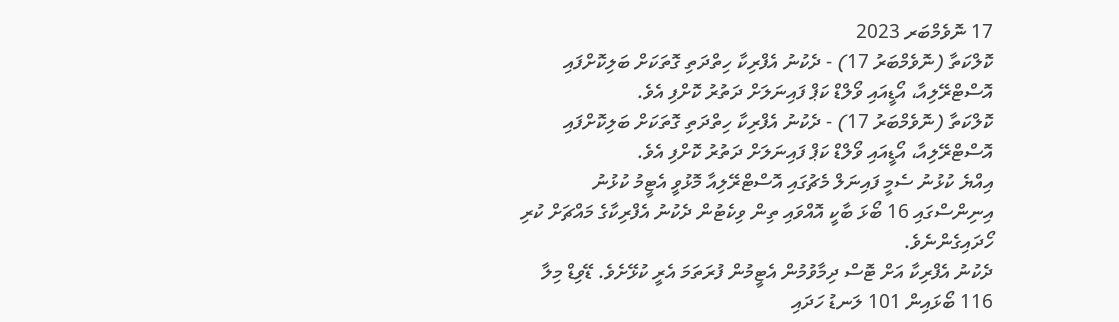17 ނޮވެމްބަރ 2023
ކޮލްކަތާ (ނޮވެމްބަރު 17) - ދެކުނު އެފްރިކާ ހިތްދަތި ގޮތަކަށް ބަލިކޮށްފައި އޮސްޓްރޭލިއާ، އޯޑީއައި ވޯލްޑް ކަޕް ފައިނަލަށް ދަތުރު ކޮށްފި އެވެ.
ކޮލްކަތާ (ނޮވެމްބަރު 17) - ދެކުނު އެފްރިކާ ހިތްދަތި ގޮތަކަށް ބަލިކޮށްފައި އޮސްޓްރޭލިއާ، އޯޑީއައި ވޯލްޑް ކަޕް ފައިނަލަށް ދަތުރު ކޮށްފި އެވެ.
އިއްޔެ ކުޅުނު ސެމީ ފައިނަލް މެޗުގައި އޮސްޓްރޭލިއާ މޮޅުވީ އެޓީމު ކުޅުނު އިނިންސްގައި 16 ބޯޅަ ބާކީ އޮއްވައި ތިން ވިކެޓުން ދެކުނު އެފްރިކާގެ މައްޗަށް ކުރި ހޯދައިގެންނެވެ.
ދެކުނު އެފްރިކާ އަށް ޓޮސް ދިމާވުމުން އެޓީމުން ފުރަތަމަ އެރީ ކުޅޭށެވެ. ޑޭވިޑް މިލާ 116 ބޯޅައިން 101 ލަނޑު ހަދައި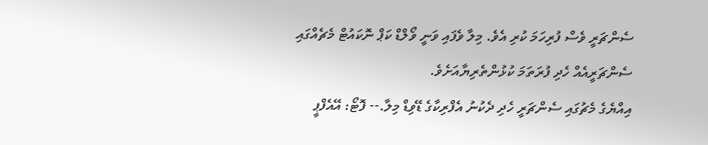ސެންޗަރީ ވެސް ފުރިހަމަ ކުރި އެވެ. މިލާ ވެފައި ވަނީ ވޯލްޑް ކަޕް ނޮކައުޓް މެޗެއްގައި ސެންޗަރީއެއް ހެދި ފުރަތަމަ ކުޅުންތެރިޔާއަށެވެ.
އިއްޔެގެ މެޗުގައި ސެންޗަރީ ހެދި ދެކުނު އެފްރިކާގެ ޑޭވިޑް މިލާ.-- ފޮޓޯ: އޭއެފްޕީ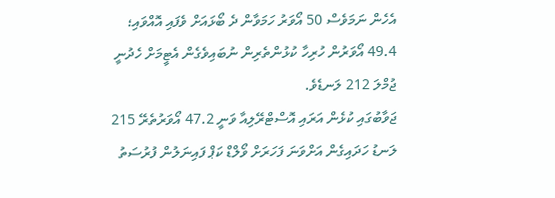އެހެން ނަމަވެސް 50 އޯވަރު ހަމަވާން ދެ ބޯޅައަށް ވެފައި އޮއްވައި؛ 49.4 އޯވަރުން ހުރިހާ ކުޅުންތެރިން ނުބައިވެގެން އެޓީމަށް ހެދުނީ ޖުމްލަ 212 ލަނޑެވެ.
ޖަވާބުގައި ކުޅެން އަރައި އޮސްޓްރޭލިއާ ވަނީ 47.2 އޯވަރުތެރޭ 215 ލަނޑު ހަދައިގެން އަށްވަނަ ފަހަރަށް ވޯލްޑް ކަޕް ފައިނަލުން ފުރުސަތު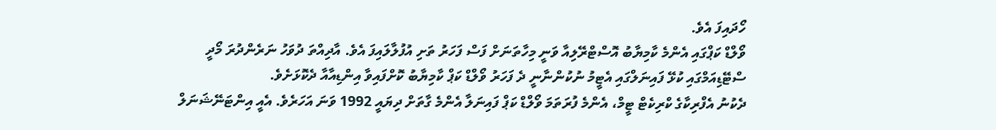ހޯދައިފަ އެވެ.
ވޯލްޑް ކަޕްގައި އެންމެ ކާމިޔާބު އޮސްޓްރޭލިއާ ވަނީ މިހާތަނަށް ފަސް ފަހަރު ތަށި އުފުލާލައިފަ އެވެ. އާދިއްތަ ދުވަހު ނަރެންދުރަ މޯދީ ސްޓޭޑިއަމްގައި ކުޅޭ ފައިނަލްގައި އެޓީމު ނުކުންނާނީ ދެ ފަހަރު ވޯލްޑް ކަޕް ކާމިޔާބު ކޮށްފައިވާ އިންޑިއާއާ ދެކޮޅަށެވެ.
ދެކުނު އެފްރިކާގެ ކްރިކެޓް ޓީމް، އެންމެ ފުރަތަމަ ވޯލްޑް ކަޕް ފައިނަލާ އެންމެ ގާތަށް ދިޔައީ 1992 ވަނަ އަހަރެވެ. އެއީ އިންޓަނޭޝަނަލް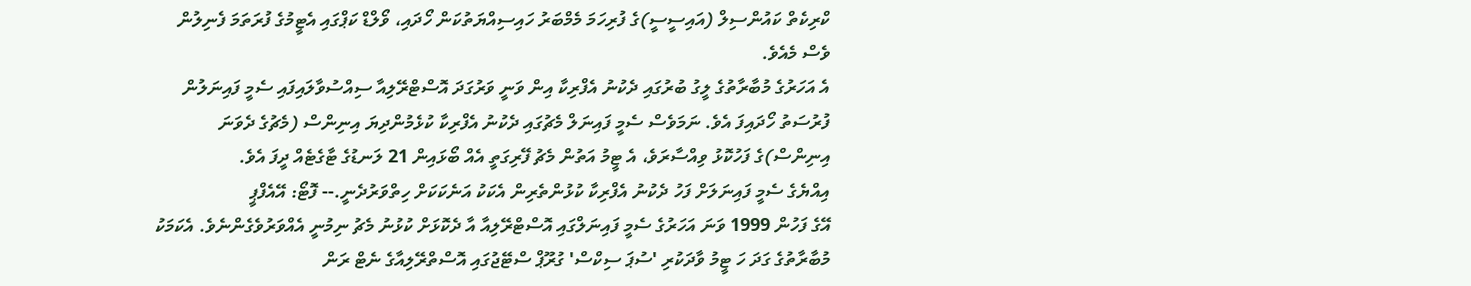ކްރިކެތް ކައުންސިލް (އައިސީސީ)ގެ ފުރިހަމަ މެމްބަރު ހައިސިއްޔަތުކަން ހޯދައި، ވޯލްޑް ކަޕްގައި އެޓީމުގެ ފުރަތަމަ ފެނިލުން ވެސް މެއެވެ.
އެ އަހަރުގެ މުބާރާތުގެ ލީގު ބުރުގައި ދެކުނު އެފްރިކާ އިން ވަނީ ވަރުގަދަ އޮސްޓްރޭލިއާ ސިއްސުވާލައިފައި ސެމީ ފައިނަލުން ފުރުސަތު ހޯދައިފަ އެވެ. ނަމަވެސް ސެމީ ފައިނަލް މެޗުގައި ދެކުނު އެފްރިކާ ކުޅެމުންދިޔަ އިނިންސް (މެޗުގެ ދެވަނަ އިނިންސް)ގެ ފަހުކޮޅު ވިއްސާރަވެ، އެ ޓީމު އަތުން މެޗު ފޭރިގަތީ އެއް ބޯޅައިން 21 ލަނޑުގެ ޓާގެޓެއް ދީފަ އެވެ.
އިއްޔެގެ ސެމީ ފައިނަލަށް ފަހު ދެކުނު އެފްރިކާ ކުޅުންތެރިން އެކަކު އަނެކަކަށް ހިތްވަރުދެނީ.-- ފޮޓޯ: އޭއެފްޕީ
އޭގެ ފަހުން 1999 ވަނަ އަހަރުގެ ސެމީ ފައިނަލްގައި އޮސްޓްރޭލިއާ އާ ދެކޮޅަށް ކުޅުނު މެޗު ނިމުނީ އެއްވަރުވެގެންނެވެ. އެކަމަކު މުބާރާތުގެ ގަދަ ހަ ޓީމު ވާދަކުރި 'ސުޕަ ސިކްސް' ގުރޫޕް ސްޓޭޖުގައި އޮސްތްރޭލިއާގެ ނެޓް ރަން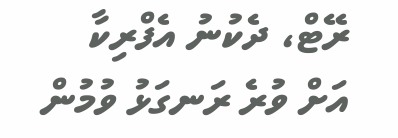ރޭޓް، ދެކުނު އެފްރިކާ އަށް ވުރެ ރަނގަޅު ވުމުން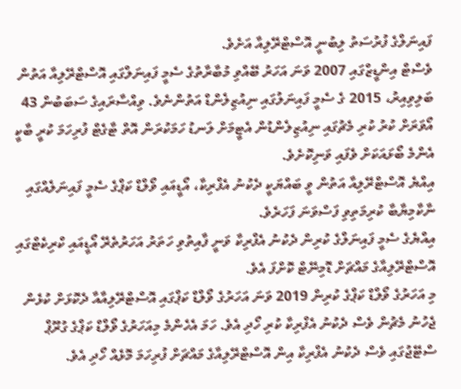ފައިނަލްގެ ފުރުސަތު ލިބުނީ އޮސްޓްރޭލިއާ އަށެވެ.
ވެސްޓް އިންޑީޒްގައި 2007 ވަނަ އަހަރު ބޭއްވި މުބާރާތުގެ ސެމީ ފައިނަލްގައި އޮސްޓްރޭލިއާ އަތުން ބަލިވިއިރު، 2015 ގެ ސެމީ ފައިނަލުގައި ނިއުޒިލެންޑް އަތުންނެވެ. ވިއްސާރައިގެ ސަބަބުން 43 އޯވަރަށް ކުރު ކުރި މެޗުގައި ނިއުޒިލެންޑުން އެޓީމަށް ލަނޑު ހަމަކުރަން އޮތް ޓާގެޓް ފުރިހަމަ ކުރީ ބާކީ އެންމެ ބޯޅައަކަށް ވެފައި ވަނިކޮށެވެ.
އިއްޔެ އޮސްޓްރޭލިއާ އަތުން ވީ ބައްޔަކީ ދެކުނު އެފްރިކާ، އޯޑީއައި ވޯލްޑް ކަޕްގެ ސެމީ ފައިނަލެއްގައި ނާކާމިޔާބާ ކުރިމަތިވި ފަސްވަނަ ފަހަރެވެ.
އިއްޔެގެ ސެމީ ފައިނަލްގެ ކުރިން ދެކުނު އެފްރިކާ ވަނީ ފާއިތުވި ހަތަރު އަހަރުތެރޭ އޯޑީއައި ކްރިކެޓްގައި އޮސްޓްރޭލިއާގެ މައްޗަށް ޑޮމިނޭޓް ކޮށްފަ އެވެ.
މި އަހަރުގެ ވޯލްޑް ކަޕްގެ ކުރިން 2019 ވަނަ އަހަރުގެ ވޯލްޑް ކަޕްގައި އޮސްޓްރޭލިއާއާ ދެކޮޅަށް ކުޅެން ޖެހުނު މެޗުން ވެސް ދެކުނު އެފްރިކާ ކުރި ހޯދި އެވެ. ހަމަ އެހެންމެ މިއަހަރުގެ ވޯލްޑް ކަޕްގެ ގުރޫޕް ސްޓޭޖުގައި ވެސް ދެކުނު އެފްރިކާ އިން އޮސްޓްރޭލިއާގެ މައްޗަށް ފުރިހަމަ މޮޅެއް ހޯދި އެވެ.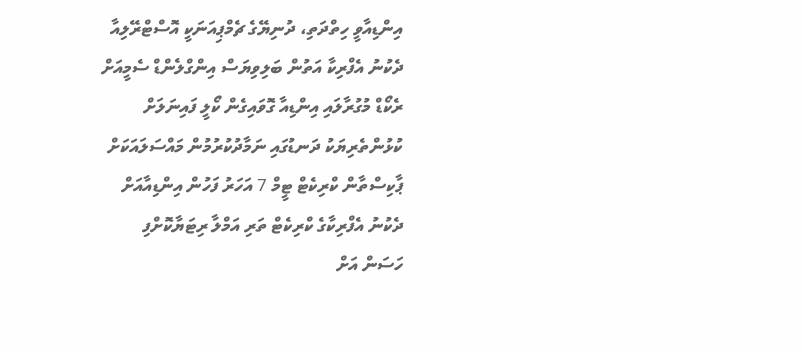އިންޑިއާވީ ހިތްދަތި، ދުނިޔޭގެ ޗެމްޕިއަނަކީ އޮސްޓްރޭލިއާ
ދެކުނު އެފްރިކާ އަތުން ބަލިވިޔަސް އިންގްލެންޑް ސެމީއަށް
ރެކޯޑް މުގުރާލައި އިންޑިއާ ގޮވައިގެން ކޯލީ ފައިނަލަށް
ކުޅުންތެރިޔަކު ދަނޑުގައި ނަމާދުކުރުމުން މައްސަލައަކަށް
ޕާކިސްތާން ކްރިކެޓް ޓީމް 7 އަހަރު ފަހުން އިންޑިއާއަށް
ދެކުނު އެފްރިކާގެ ކްރިކެޓް ތަރި އަމްލާ ރިޓަޔާކޮށްފި
ހަސަން އަށް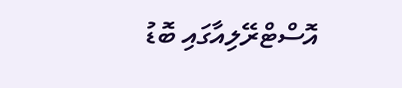އޮސްޓްރޭލިއާގައި ބޮޑު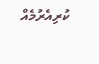ކުރިއެރުމެއް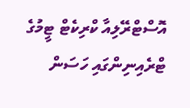އޮސްޓްރޭލިއާ ކްރިކެޓް ޓީމުގެ ޓްރެއިނިންގައި ހަސަން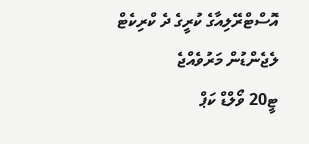އޮސްޓްރޭލިއާގެ ކުރީގެ ދެ ކްރިކެޓް ލެޖެންޑުން މަރުވެއްޖެ
ޓީ20 ވޯލްޑް ކަޕް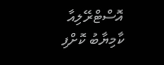އޮސްޓްރޭލިއާ ކާމިޔާބު ކޮށްފި